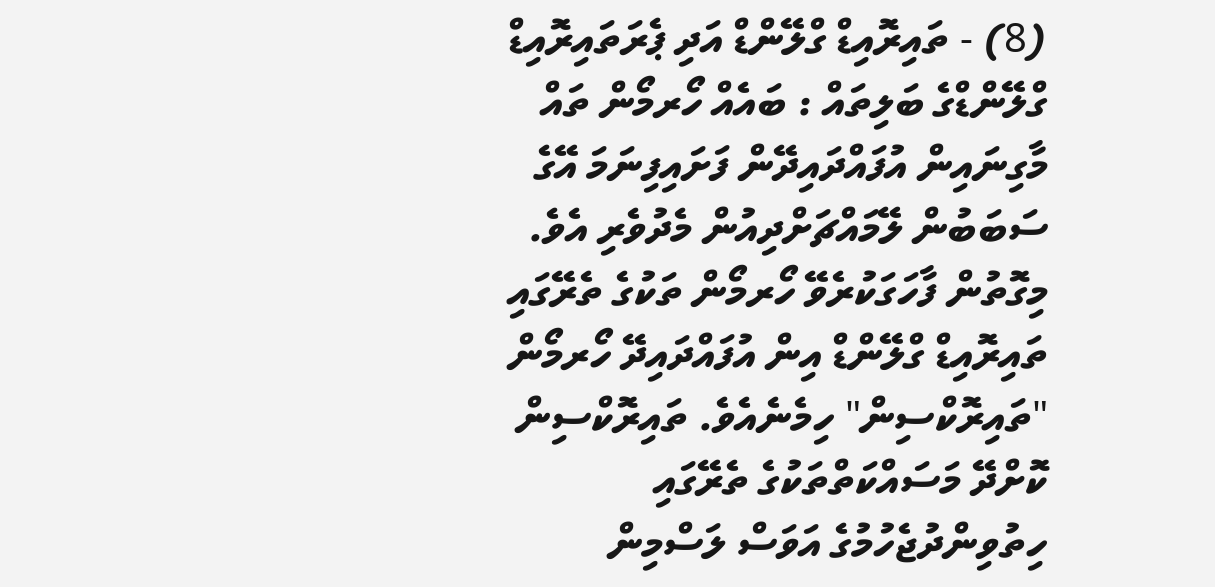(8) - ތައިރޮއިޑް ގްލޭންޑް އަދި ޕެރަތައިރޮއިޑް ގްލޭންޑްގެ ބަލިތައް : ބައެއް ހޯރމޯން ތައް މާގިނައިން އުފައްދައިދޭން ފަށައިފިނަމަ އޭގެ ސަބަބުން ލޭމައްޗަށްދިއުން މެދުވެރި އެވެ. މިގޮތުން ފާހަގަކުރެވޭ ހޯރމޯން ތަކުގެ ތެރޭގައި ތައިރޮއިޑް ގްލޭންޑް އިން އުފައްދައިދޭ ހޯރމޯން "ތައިރޮކްސިން" ހިމެނެއެވެ. ތައިރޮކްސިން ކޮށްދޭ މަސައްކަތްތަކުގެ ތެރޭގައި ހިތުވިންދުޖެހުމުގެ އަވަސް ލަސްމިން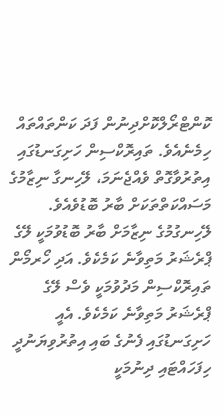ކޮންޓްރޯލްކޮށްދިނުން ފަދަ ކަންތައްތައް ހިމެނެއެވެ. ތައިރޮކްސިން ހަށިގަނޑުގައި އިތުރުވާގޮތް ވެއްޖެނަމަ، ލޭހިނގާ ނިޒާމުގެ މަސައްކަތްތަކަށް ބާރު ބޮޑުވެއެވެ. ލޭހިނގުމުގެ ނިޒާމަށް ބާރު ބޮޑުވުމަކީ ލޭގެ ޕްރެޝަރު މަތިވާނެ ކަމެކެވެ. އަދި ހޯރމޯން ތައިރޮކްސިން މަދުވުމަކީ ވެސް ލޭގެ ޕްރެޝަރު މަތިވާނެ ކަމެކެވެ. އެއީ ހަށިގަނޑުގައި ފެނުގެ ބައި އިތުރުވިޔަނުދީ ހިފަހައްޓައި ދިނުމަކީ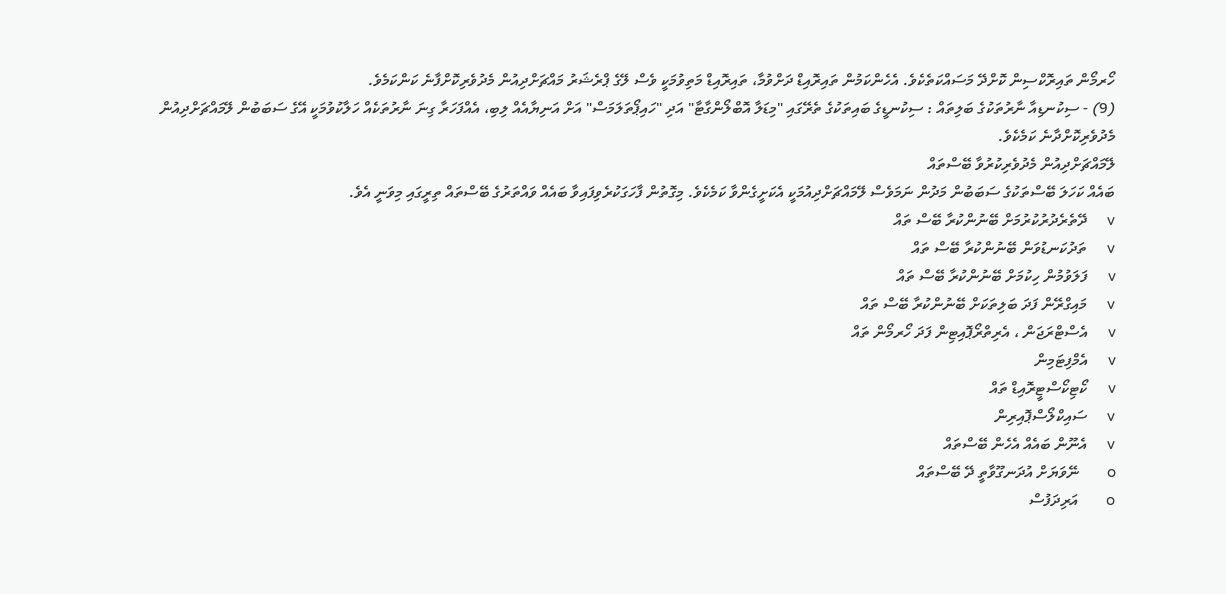ހޯރމޯން ތައިރޮކްސިން ކޮށްދޭ މަސައްކަތެކެވެ. އެހެންކަމުން ތައިރޮއިޑް ދަށްވުމާ، ތައިރޮއިޑް މަތިވުމަކީ ވެސް ލޭގެ ޕްރެޝަރު މައްޗަށްދިއުން މެދުވެރިކޮށްފާނެ ކަންކަމެވެ.
(9) - ސިކުނޑިއާ ނާރުތަކުގެ ބަލިތައް : ސިކުނޑީގެ ބައިތަކުގެ ތެރޭގައި "މިޑަލާ އޮބްލޯންގާޓާ" އަދި "ހައިޕޯތަލަމަސް" އަށް އަނިޔާއެއް ލިބި، އެއްފަހަރާ ގިނަ ނާރުތަކެއް ހަލާކުވުމަކީ އޭގެ ސަބަބުން ލޭމައްޗަށްދިއުން މެދުވެރިކޮށްދާނެ ކަމެކެވެ.
ލޭމައްޗަށްދިއުން މެދުވެރިކުރުވާ ބޭސްތައް
ބައެއް ކަހަލަ ބޭސްތަކުގެ ސަބަބުން މަދުން ނަމަވެސް ލޭމައްޗަށްދިއުމަކީ އެކަށީގެންވާ ކަމެކެވެ. މިގޮތުން ފާހަގަކުރެވިފައިވާ ބައެއް ވައްތަރުގެ ބޭސްތައް ތިރީގައި މިވަނީ އެވެ.
v     ދޭތެރެދުރުކުރުމަށް ބޭނުންކުރާ ބޭސް ތައް
v     ތަދުކަނޑުވަން ބޭނުންކުރާ ބޭސް ތައް
v     ފަލަވުމުން ހިކުމަށް ބޭނުންކުރާ ބޭސް ތައް
v     މައިގްރޭން ފަދަ ބަލިތަކަށް ބޭނުންކުރާ ބޭސް ތައް
v     އެސްޓްރަޖަން ، އެރިތްރޯޕޮއިޓިން ފަދަ ހޯރމޯން ތައް
v     އެމްފިޓަމިން
v     ކޯޓިކޯސްޓީރޮއިޑް ތައް
v     ސައިކްލޯސްޕޮއިރިން
v     އެނޫން ބައެއް އެހެން ބޭސްތައް
o       ނޭވަޔަށް އުދަނގޫވާތީ ދޭ ބޭސްތައް
o       އަރިދަފުސް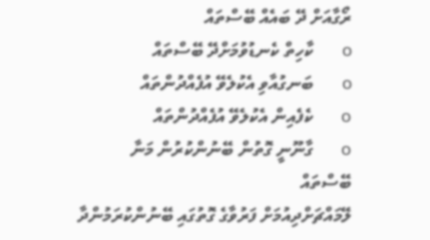ރޯގާއަށް ދޭ ބައެއް ބޭސްތައް
o       ކާހިތް ކެނޑުވުމަށްދޭ ބޭސްތައް
o       ބަނގުއާވި އެކުލެވޭ އުފެއްދުންތައް
o       ކެފެއިން އެކުލެވޭ އުފެއްދުންތައް
o       ގާނޫނީ ގޮތުން ބޭނުންކުރުން މަނާ ބޭސްތައް
ލޭމައްޗަށްދިއުމަށް ފަރުވާގެ ގޮތުގައި ބޭނުންކުރަމުންދާ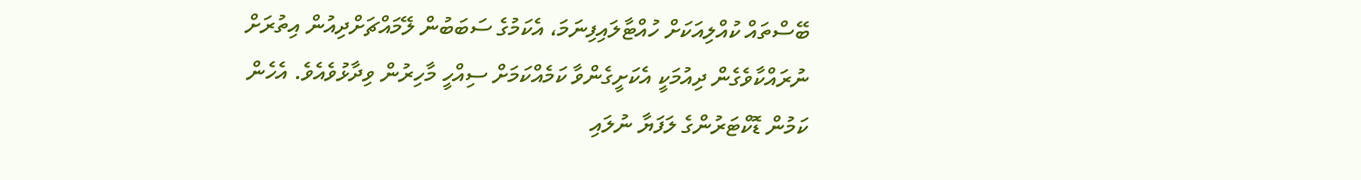ބޭސްތައް ކުއްލިއަކަށް ހުއްޓާލައިފިނަމަ، އެކަމުގެ ސަބަބުން ލޭމައްޗަށްދިއުން އިތުރަށް ނުރައްކާވެގެން ދިއުމަކީ އެކަށީގެންވާ ކަމެއްކަމަށް ސިއްހީ މާހިރުން ވިދާޅުވެއެވެ. އެހެން ކަމުން ޑޮކްޓަރުންގެ ލަފަޔާ ނުލައި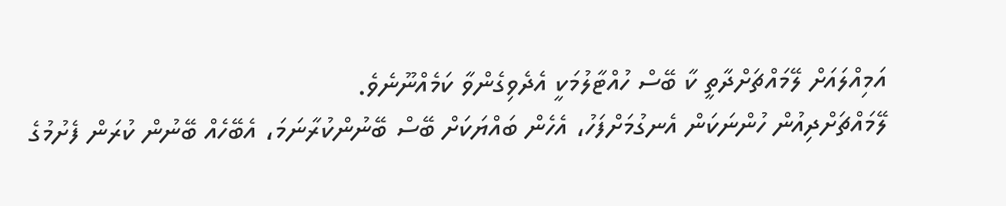އަމިއްލައަށް ލޭމައްޗަށްދާތީ ކާ ބޭސް ހުއްޓާލުމަކީ އެދެވިގެންވާ ކަމެއްނޫނެވެ.
ލޭމައްޗަށްދިއުން ހުންނަކަން އެނގުމަށްފަހު، އެހެން ބައްޔަކަށް ބޭސް ބޭނުންކުރާނަމަ، އެބޭހެއް ބޭނުން ކުރަން ފެށުމުގެ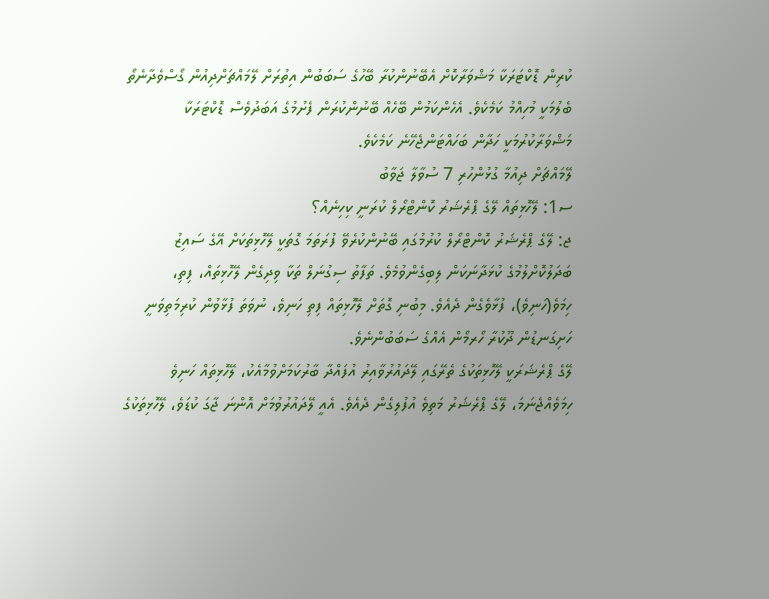ކުރިން ޑޮކްޓަރަކާ މަޝްވަރާކޮށް އެބޭނުންކުރާ ބޭހުގެ ސަބަބުން އިތުރަށް ލޭމައްޗަށްދިއުން ގޯސްވެދާނެތޯ ބެލުމަކީ މުހިއްމު ކަމެކެވެ. އެހެންކަމުން ބޭހެއް ބޭނުންކުރަން ފެށުމުގެ އަބަދުވެސް ޑޮކްޓަރަކާ މަޝްވަރާކުރުމަކީ ހަދާން ބަހައްޓަންޖެހޭނެ ކަމެކެވެ.
ލޭމައްޗަށް ދިއުމާ ގުޅުންހުރި 7 ސުވާލާ ޖަވާބު
ސ1: ލޭހޮޅިތައް ލޭގެ ޕްރެޝަރު ކޮންޓްރޯލް ކުރަނީ ކިހިނެއް؟
ޖ: ލޭގެ ޕްރެޝަރު ކޮންޓްރޯލް ކުރުމުގައި ބޭނުންކުރެވޭ ފުރަތަމަ ގޮތަކީ ލޭހޮޅިތަކަށް އޭގެ ސައިޒު ބަދަލުކޮށްލުމުގެ ކުޅަދާނަކަން ލިބިގެންވުމެވެ. ތަފާތު ސިގުނަލް ތަކާ ވިދިގެން ލޭހޮޅިތައް، ފިތި، ހިމަވެ(ހަނިވެ)، ފުޅާވެގެން ދެއެވެ. މިބުނި ގޮތަށް ލޭހޮޅިތައް ފިތި ހަނިވެ، ނުވަތަ ފުޅާވުން ކުރިމަތިވަނީ ހަށިގަނޑުން ދޫކުރާ ހޯރމޯން އެއްގެ ސަބަބުންނެވެ.
ލޭގެ ޕްރެޝަރަކީ ލޭހޮޅިތަކުގެ ތެރޭގައި ލޭދައުރުވާއިރު އުފައްދާ ބާރުކަމަށްވުމާއެކު، ލޭހޮޅިތައް ހަނިވެ ހިމަވެއްޖެނަމަ، ލޭގެ ޕްރެޝަރު މަތިވެ އުފުލިގެން ދެއެވެ. އެއީ ލޭދައުރުވުމަށް އޮންނަ ޖާގަ ކުޑަވެ، ލޭހޮޅިތަކުގެ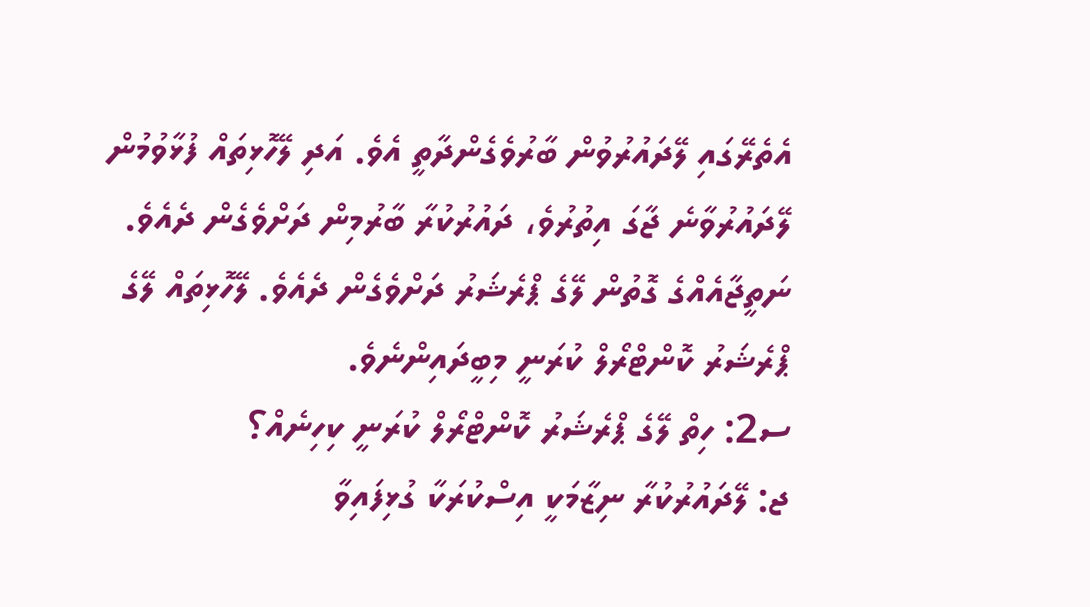އެތެރޭގައި ލޭދައުރުވުން ބާރުވެގެންދާތީ އެވެ. އަދި ލޭހޮޅިތައް ފުޅާވުމުން ލޭދައުރުވާނެ ޖާގަ އިތުރުވެ، ދައުރުކުރާ ބާރުމިން ދަށްވެގެން ދެއެވެ. ނަތީޖާއެއްގެ ގޮތުން ލޭގެ ޕްރެޝަރު ދަށްވެގެން ދެއެވެ. ލޭހޮޅިތައް ލޭގެ ޕްރެޝަރު ކޮންޓްރޯލް ކުރަނީ މިބީދައިންނެވެ.
ސ2: ހިތް ލޭގެ ޕްރެޝަރު ކޮންޓްރޯލް ކުރަނީ ކިހިނެއް؟
ޖ: ލޭދައުރުކުރާ ނިޒާމަކީ އިސްކުރަކާ ގުޅިފައިވާ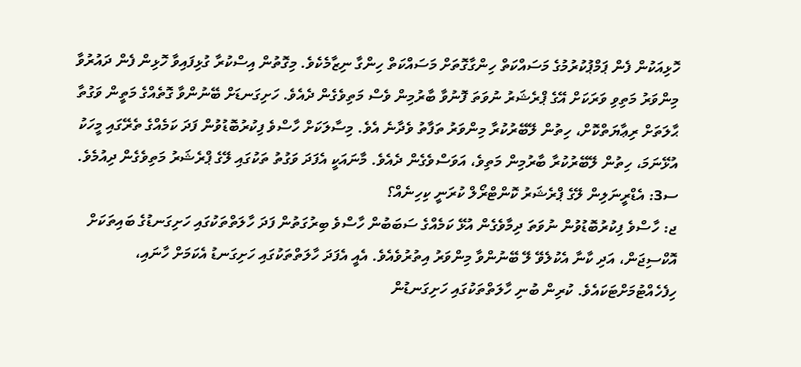ހޮޅިއަކުން ފެން ޕަމްޕުކުރުމުގެ މަސައްކަތް ހިންގާގޮތަށް މަސައްކަތް ހިންގާ ނިޒާމެކެވެ. މިގޮތުން އިސްކުރާ ގުޅިފައިވާ ހޮޅިން ފެން ދައުރުވާ މިންވަރު މަތިވި ވަރަކަށް އޭގެ ޕްރެޝަރު ނުވަތަ ފޮނުވާ ބާރުމިން ވެސް މަތިވެގެން ދެއެވެ. ހަށިގަނޑަށް ބޭނުންވާ ގޮތެއްގެ މަތީން ވަގުތާ ޙާލަތަށް ރިޢާޔަތްކޮށް، ހިތުން ލޭބޭރުކުރާ މިންވަރު ތަފާތު ވެދާނެ އެވެ. މިސާލަކަށް ހާސްވެ ފިކުރުބޮޑުވުން ފަދަ ކަމެއްގެ ތެރޭގައި މީހަކު އުޅޭނަމަ، ހިތުން ލޭބޭރުކުރާ ބާރުމިން މަތިވެ، އަވަސްވެގެން ދެއެވެ. މާނައަކީ އެފަދަ ވަގުތު ތަކުގައި ލޭގެ ޕްރެޝަރު މަތިވެގެން ދިއުމެވެ.
ސ3: އެޑްރީނަލިން ލޭގެ ޕްރެޝަރު ކޮންޓްރޯލް ކުރަނީ ކިހިނެއް؟
ޖ: ހާސްވެ ފިކުރުބޮޑުވުން ނުވަތަ ދިމާވެގެން އުޅޭ ކަމެއްގެ ސަބަބުން ހާސްވެ ބިރުގަތުން ފަދަ ހާލަތްތަކުގައި ހަށިގަނޑުގެ ބައިތަކަށް އޮކްސިޖަން، އަދި ކާނާ އެކުލެވޭ ލޭ ބޭނުންވާ މިންވަރު އިތުރުވެއެވެ. އެއީ އެފަދަ ހާލަތްތަކުގައި ހަށިގަނޑު އެކަމަށް ހާނައި، ހިފެހެއްޓުމަށްޓަކައެވެ. ކުރިން ބުނި ހާލަތްތަކުގައި ހަށިގަނޑުން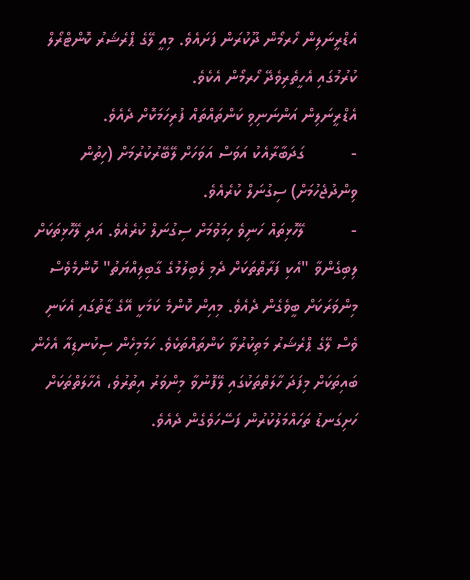އެޑްރީނަލިން ހޯރމޯން ދޫކުރަން ފަށައެވެ. މިއީ ލޭގެ ޕްރެޝަރު ކޮންޓްރޯލް ކުރުމުގައި އެހީތެރިވެދޭ ހޯރމޯން އެކެވެ.
އެޑްރީނަލިން އަންނަނިވި ކަންތައްތައް ފުރިހަމަކޮށް ދެއެވެ.
-          ގަދަބާރާއެކު އަވަސް އަވަހަށް ލޭބޭރުކުރުމަށް (ހިތުން ވިންދުޖެހުމަށް) ސިގުނަލް ކުރެއެވެ.
-          ލޭހޮޅިތައް ހަނިވެ ހިމަވުމަށް ސިގުނަލް ކުރެއެވެ. އަދި ލޭހޮޅިތަކަށް ލިބިގެންވާ "އެކި ފަރާތްތަކަށް ދެމި ލެބިލުމުގެ ގާބިލިއްޔަތު" ކޮންމެވެސް މިންވަރަކަށް ބީވެގެން ދެއެވެ. މިއިން ކޮންމެ ކަމަކީ އޭގެ ޒާތުގައި އެކަނި ވެސް ލޭގެ ޕްރެޝަރު މަތިކުރުވާ ކަންތައްތަކެވެ. ހަމަމިހެން ސިކުނޑިއާ އެހެން ބައިތަކަށް މިފަދަ ހާލަތްތަކުގައި ލޭފޮނުވާ މިންވަރު އިތުރުވެ، އެހާލަތްތަކަށް ހަށިގަނޑު ތަހައްމަލުކުރުން ފަސޭހަވެގެން ދެއެވެ.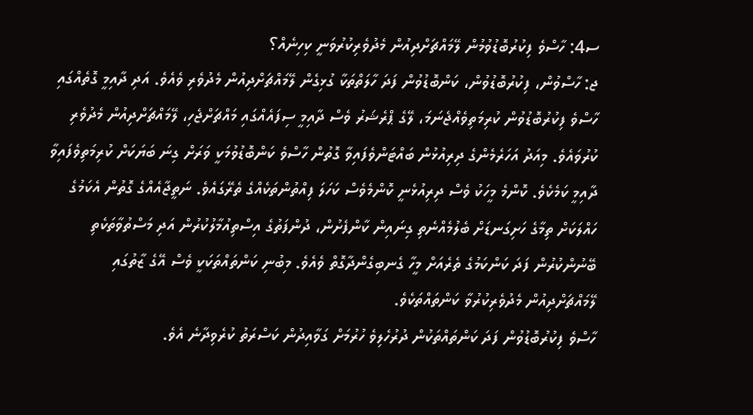ސ4: ހާސްވެ ފިކުރުބޮޑުވުމުން ލޭމައްޗަށްދިއުން މެދުވެރިކުރުވަނީ ކިހިނެއް؟
ޖ: ހާސްވުން، ފިކުރުބޮޑުވުން، ކަންބޮޑުވުން ފަދަ ހާލަތްތަކާ ގުޅިގެން ލޭމައްޗަށްދިއުން މެދުވެރި ވެއެވެ. އަދި ދާއިމީ ގޮތެއްގައި ހާސްވެ ފިކުރުބޮޑުވުން ކުރިމަތިވެއްޖެނަމަ، ލޭގެ ޕްރެޝަރު ވެސް ދާއިމީ ސިފައެއްގައި މައްޗަށްޖެހި، ލޭމައްޗަށްދިއުން މެދުވެރި ކުރުވައެވެ. މިއަދު އަހަރެމެންގެ ދިރިއުޅުން ބައްޓަންވެފައިވާ ގޮތުން ހާސްވެ ކަންބޮޑުވުމަކީ ވަރަށް ގިނަ ބަޔަކަށް ކުރިމަތިވެފައިވާ ދާއިމީ ކަމެކެވެ. ކޮންމެ މީހަކު ވެސް ދިރިއުޅެނީ ކޮންމެވެސް ކަހަލަ ފިއްތުންތަކެއްގެ ތެރޭގައެވެ. ނަތީޖާއެއްގެ ގޮތުން އެކަމުގެ ހައްލަކަށް ތިމާގެ ހަށިގަނޑަށް ބެލުމެއްނެތި ގިނައިން ކާންފެށުން، ދުންފަތުގެ އިސްތިއުމާލުކުރުން އަދި މަސްތުވާތަކެތި ބޭނުންކުރުން ފަދަ ކަންކަމުގެ ތެރެއަށް މީހާ ގެނބިގެންދާގޮތް ވެއެވެ. މިބުނި ކަންތައްތަކަކީ ވެސް އޭގެ ޒާތުގައި ލޭމައްޗަށްދިއުން މެދުވެރިކުރުވާ ކަންތައްތަކެވެ.
ހާސްވެ ފިކުރުބޮޑުވުން ފަދަ ކަންތައްތަކުން ދުރުހެލިވެ ހުރުމަށް ގަވާއިދުން ކަސްރަތު ކުރެވިދާނެ އެވެ.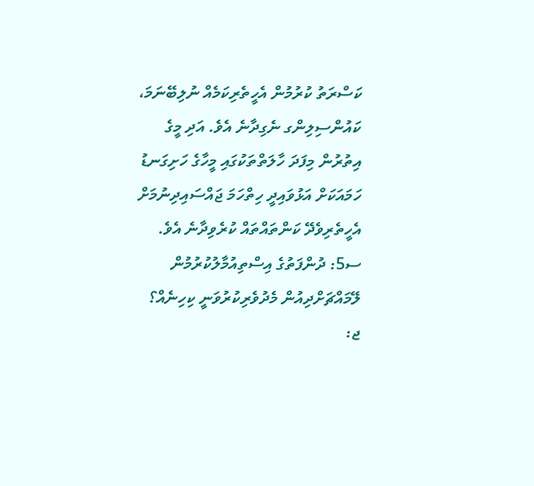ކަސްރަތު ކުރުމުން އެހީތެރިކަމެއް ނުލިބޭނަމަ، ކައުންސިލިންގ ނެގިދާނެ އެވެ. އަދި މީގެ އިތުރުން މިފަދަ ހާލަތްތަކުގައި މީހާގެ ހަށިގަނޑު ހަމައަކަށް އަޅުވައިދީ ހިތްހަމަ ޖައްސައިދިނުމަށް އެހީތެރިވެދޭ ކަންތައްތައް ކުރެވިދާނެ އެވެ.
ސ5: ދުންފަތުގެ އިސްތިއުމާލުކުރުމުން ލޭމައްޗަށްދިއުން މެދުވެރިކުރުވަނީ ކިހިނެއް؟
ޖ: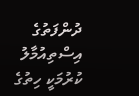ދުންފަތުގެ އިސްތިއުމާލު ކުރުމަކީ ހިތުގެ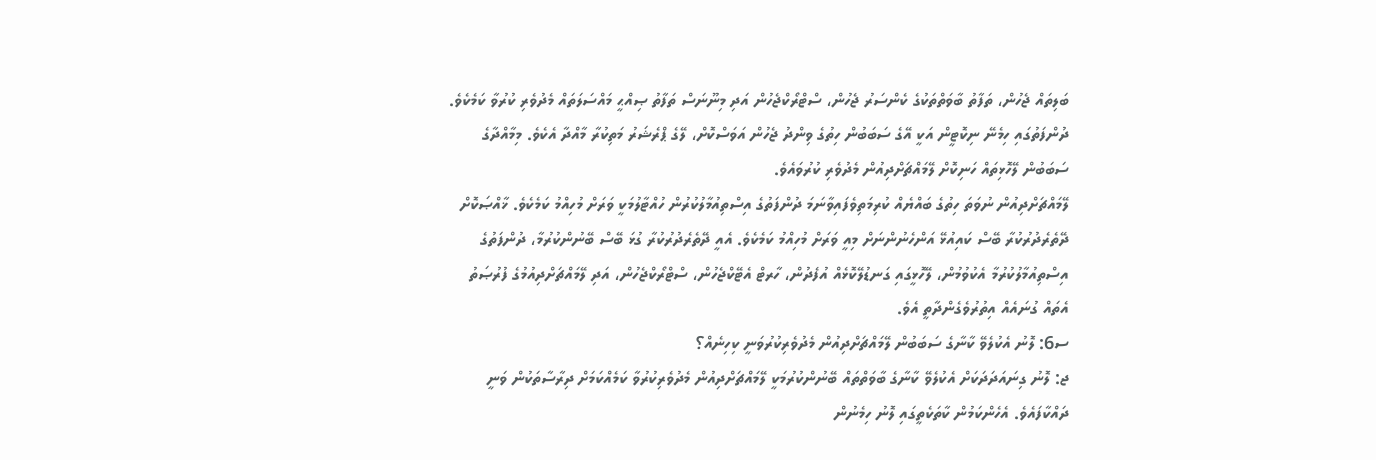ބަލިތައް ޖެހުން، ތަފާތު ބާވަތްތަކުގެ ކެންސަރު ޖެހުން، ސްޓްރޯކްޖެހުން އަދި މިނޫނަސް ތަފާތު ޞިއްޙީ މައްސަލަތައް މެދުވެރި ކުރުވާ ކަމެކެވެ. ދުންފަތުގައި ހިމެނޭ ނިކޮޓީން އަކީ އޭގެ ސަބަބުން ހިތުގެ ވިންދު ޖެހުން އަވަސްކޮށް، ލޭގެ ޕްރެޝަރު މަތިކުރާ މާއްދާ އެކެވެ. މިމާއްދާގެ ސަބަބުން ލޭހޮޅިތައް ހަނިކޮށް ލޭމައްޗަށްދިއުން މެދުވެރި ކުރުވައެވެ.
ލޭމައްޗަށްދިއުން ނުވަތަ ހިތުގެ ބައްޔެއް ކުރިމަތިވެފައިވާނަމަ ދުންފަތުގެ އިސްތިއުމާލުކުރުން ހުއްޓާލުމަކީ ވަރަށް މުހިއްމު ކަމެކެވެ. ޚާއްޞަކޮށް ދޭތެރެދުރުކުރާ ބޭސް ކައިއުޅޭ އަންހެނުންނަށް މިއީ ވަރަށް މުހިއްމު ކަމެކެވެ. އެއީ ދޭތެރެދުރުކުރާ ގުޅަ ބޭސް ބޭނުންކުރުމާ، ދުންފަތުގެ އިސްތިއުމާލުކުރުމާ އެކުވުމުން، ލޭހޮޅީގައި ގަނޑުލޭކޮޅެއް އުފެދުން، ހާރޓް އެޓޭކްޖެހުން، ސްޓްރޯކްޖެހުން، އަދި ލޭމައްޗަށްދިއުމުގެ ފުރުޞަތު އެތައް ގުނައެއް އިތުރުވެގެންދާތީ އެވެ.
ސ6: ލޮނު އެކުލެވޭ ކާނާގެ ސަބަބުން ލޭމައްޗަށްދިއުން މެދުވެރިކުރުވަނީ ކިހިނެއް؟
ޖ: ލޮނު ގިނައަދަދަކަށް އެކުލެވޭ ކާނާގެ ބާވަތްތައް ބޭނުންކުރުމަކީ ލޭމައްޗަށްދިއުން މެދުވެރިކުރުވާ ކަމެއްކަމަށް ދިރާސާތަކުން ވަނީ ދައްކާފައެވެ. އެހެންކަމުން ކާތަކެތީގައި ލޮނު ހިމެނުން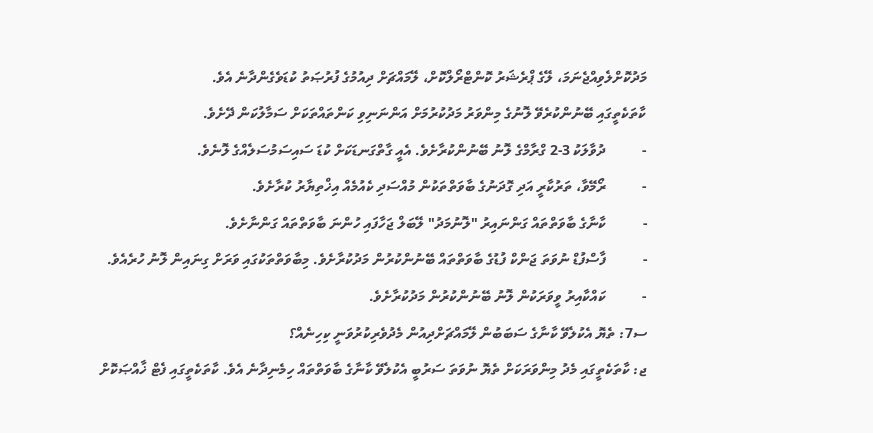މަދުކޮށްލެވިއްޖެނަމަ، ލޭގެ ޕްރެޝަރު ކޮންޓްރޯލްކޮށް، ލޭމައްޗަށް ދިއުމުގެ ފުރުޞަތު ކުޑަވެގެންދާނެ އެވެ.
ކާތަކެތީގައި ބޭނުންކުރެވޭ ލޮނުގެ މިންވަރު މަދުކުރުމަށް އަންނަނިވި ކަންތައްތަކަށް ސަމާލުކަން ދޭށެވެ.
-          ދުވާލަކު 3-2 ގްރާމްގެ ލޮނު ބޭނުންކުރާށެވެ. އެއީ ގާތްގަނޑަކަށް ކުޑަ ސައިސަމުސަލެއްގެ ލޮނެވެ.
-          ރޯމޭވާ، ތަރުކާރީ އަދި ގޮދަނުގެ ބާވަތްތަކުން މުއްސަދި ކެއުމެއް އިޚްތިޔާރު ކުރާށެވެ.
-          ކާނާގެ ބާވަތްތައް ގަންނައިރު "ލޮނުމަދު" ލޭބަލް ޖަހާފައި ހުންނަ ބާވަތްތައް ގަންނާށެވެ.
-          ފާސްފުޑް ނުވަތަ ޖަންކް ފުޑުގެ ބާވަތްތައް ބޭނުންކުރުން މަދުކުރާށެވެ. މިބާވަތްތަކުގައި ވަރަށް ގިނައިން ލޮނު ހުރެއެވެ.
-          ކައްކާއިރު ވީވަރަކުން ލޮނު ބޭނުންކުރުން މަދުކުރާށެވެ.
ސ7: ތެޔޮ އެކުލެވޭ ކާނާގެ ސަބަބުން ލޭމައްޗަށްދިއުން މެދުވެރިކުރުވަނީ ކިހިނެއް؟
ޖ: ކާތަކެތީގައި މެދު މިންވަރަކަށް ތެޔޮ ނުވަތަ ސަރުބީ އެކުލެވޭ ކާނާގެ ބާވަތްތައް ހިމެނިދާނެ އެވެ. ކާތަކެތީގައި ފެޓް ޚާއްޞަކޮށް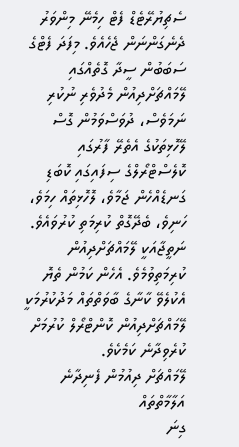ސެޗިޔުރޭޓެޑް ފެޓް ހިމެނޭ މިންވަރު ދެނެގަންނަން ޖެހެއެވެ. މިފަދަ ފެޓްގެ ސަބަބުން ސީދާ ގޮތެއްގައި ލޭމައްޗަށްދިއުން މެދުވެރި ނުކުރި ނަމަވެސް، ދުވަސްވަމުން ގޮސް ލޭހޮޅިތަކުގެ އެތެރޭ ފާރުގައި ކޮލެސްޓްރޯލްގެ ސިފައިގައި ކޮބަޑި ގަނޑެއްހެން ޖަމާވެ، ލޮހޮޅިތައް ހިމަވެ، ހަނިވެ، ބެދޭގޮތް ކުރިމަތި ކުރުވައެވެ. ނަތީޖާއަކީ ލޭމައްޗަށްދިއުން ކުރިމަތިވުމެވެ. އެހެން ކަމުން ތެޔޮ އެކުލެވޭ ކާނާގެ ބާވަތްތައް މަދުކުރުމަކީ ލޭމައްޗަށްދިއުން ކޮންޓްރޯލް ކުރުމަށް ކުރެވިދާނެ ކަމެކެވެ.
ލޭމައްޗަށް ދިއުމުން ފެނިދާނެ އަލާމާތްތައް
ގިނަ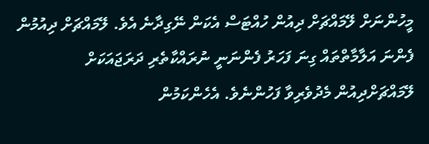މީހުންނަށް ލޭމައްޗަށް ދިއުން ހުއްޓަސް އެކަން ނޭގިދާނެ އެވެ. ލޭމައްޗަށް ދިއުމުން ފެންނަ އަލާމާތްތައް ގިނަ ފަހަރު ފެންނަނީ ނުރައްކާތެރި ދަރަޖައަކަށް ލޭމައްޗަށްދިއުން މެދުވެރިވާ ފަހުންނެވެ. އެހެންކަމުން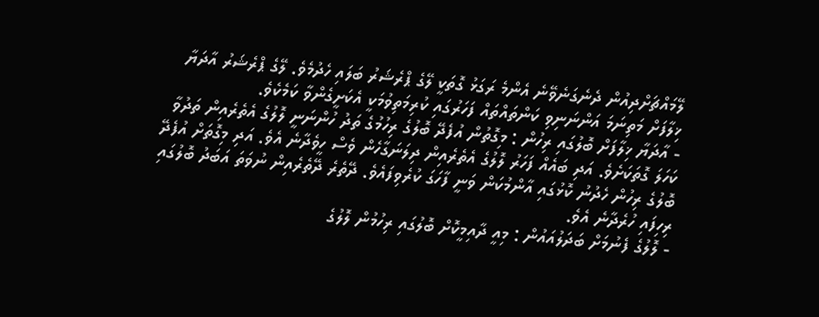ލޭމައްޗަށްދިއުން ދެނެގަނެވޭނެ އެންމެ ރަގަޅު ގޮތަކީ ލޭގެ ޕްރެޝަރު ބަލައި ހެދުމެވެ. ލޭގެ ޕްރެޝަރު އާދަޔާ ޚިލާފަށް މަތިނަމަ އަންނަނިވި ކަންތައްތައް ފަހަރުގައި ކުރިމަތިވުމަކީ އެކަށީގެންވާ ކަމެކެވެ.
- އާދަޔާ ޚިލާފަށް ބޮލުގައި ރިހުން : މިގޮތުން އުފެދޭ ބޮލުގެ ރިހުމުގެ ތަދު ހުންނަނީ ލޮލުގެ އެތެރެއިން ތަދުވާ ކަހަލަ ގޮތަކަށެވެ. އަދި ބައެއް ފަހަރު ލޮލުގެ އެތެރެއިން ދިލަނަގާހެން ވެސް ހީވެދާނެ އެވެ. އަދި މިގޮތަށް އުފެދޭ ބޮލުގެ ރިހުން ހެދުނު ކޮޅުގައި އާންމުކަން ވަނީ ފާހަގަ ކުރެވިފައެވެ. ދޭތެރެ ދޭތެރެއިން ނުވަތަ އަބަދު ބޮލުގައި ރިހިފައި ހުރެދާނެ އެވެ.
- ލޮލުގެ ފެނުމަށް ބަދަލުއައުން : މިއީ ދާއިމީކޮށް ބޮލުގައި ރިހުމުން ލޮލުގެ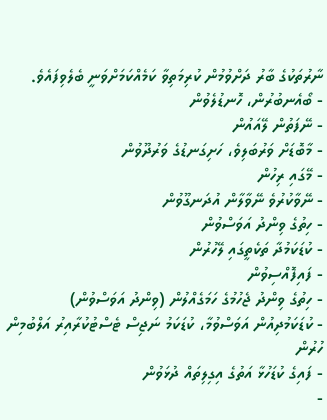ނާރުތަކުގެ ބާރު ދަށްވުމުން ކުރިމަތިވާ ކަމެއްކަމަށްވަނީ ބެލެވިފައެވެ.
- ބޯއެނބުރުން، ހޮނޑުލެވުން
- ނޭފަތުން ލޭއައުން
- މާބޮޑަށް ވަރުބަލިވެ، ހަށިގަނޑުގެ ވަރުދޫވުން
- މޭގައި ރިހުން
- ނޭވާކުރުވެ ނޭވާލާން އުދަނގޫވުން
- ހިތުގެ ވިންދު އަވަސްވުން
- ކުޑަކަމުދާ ތަކެތީގައި ލޭހުރުން
- ފައިފޮއްސިވުން
- ހިތުގެ ވިންދު ޖެހުމުގެ ހަމަގެއްލުން (ވިންދު އަވަސްވުން)
- ކުޑަކަމުދިއުން އަވަސްވުމާ، ކުޑަކަމު ނަޖިސް ޓެސްޓުކުރާއިރު އަލްބުމިން ހުރުން
- ފައިގެ ކުޑަހުޅާ އަތުގެ އިގިލިތައް ދުޅަވުން
-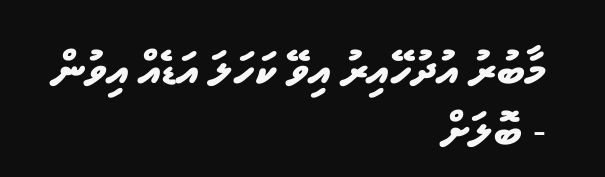މާބުރު އުދުހޭއިރު އިވޭ ކަހަލަ އަޑެއް އިވުން
- ބޮލަށް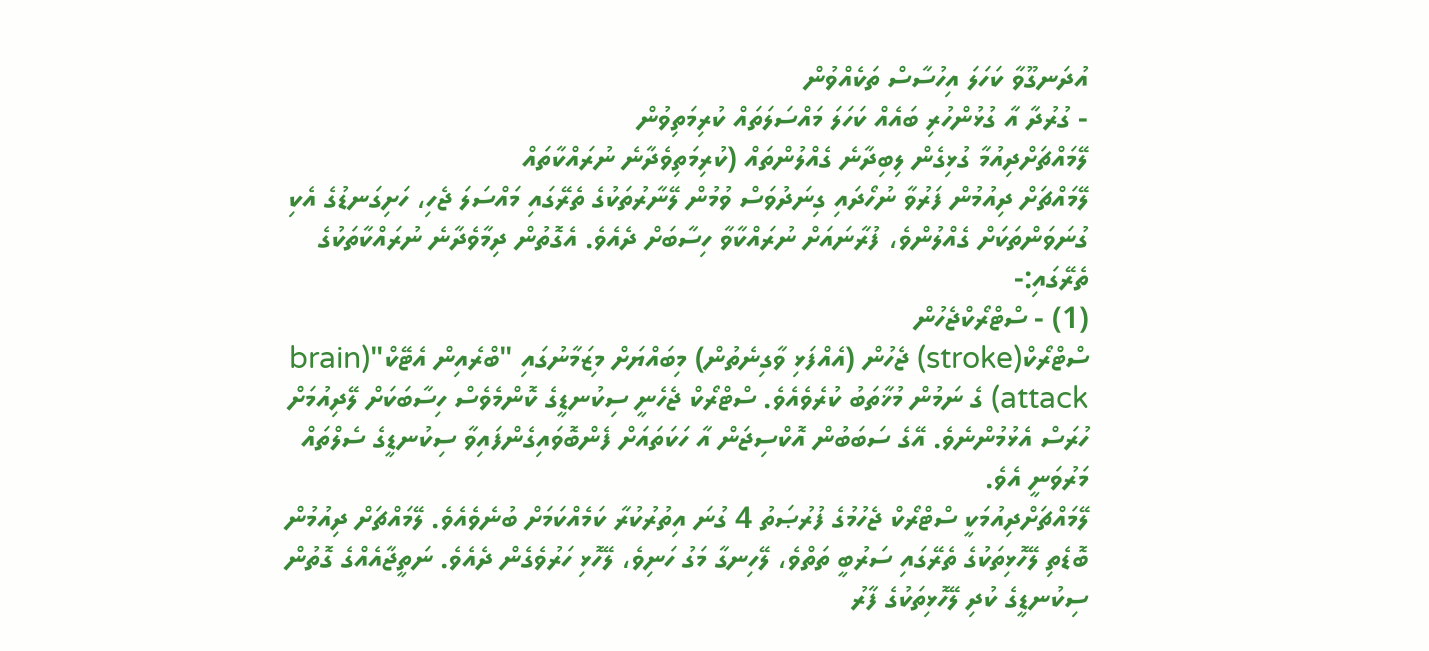އުދަނގޫވާ ކަހަލަ އިހުސާސް ތަކެއްވުން
- ގުރުދާ އާ ގުޅުންހުރި ބައެއް ކަހަލަ މައްސަލަތައް ކުރިމަތިވުން
ލޭމައްޗަށްދިއުމާ ގުޅިގެން ލިބިދާނެ ގެއްލުންތައް (ކުރިމަތިވެދާނެ ނުރައްކާތައް
ލޭމައްޗަށް ދިއުމުން ފަރުވާ ނުހޯދައި ގިނަދުވަސް ވުމުން ލޭނާރުތަކުގެ ތެރޭގައި މައްސަލަ ޖެހި، ހަށިގަނޑުގެ އެކި ގުނަވަންތަކަށް ގެއްލުންވެ، ފުރާނައަށް ނުރައްކާވާ ހިސާބަށް ދެއެވެ. އެގޮތުން ދިމާވެދާނެ ނުރައްކާތަކުގެ ތެރޭގައި:-
(1) - ސްޓްރޯކްޖެހުން
ސްޓްރޯކް(stroke) ޖެހުން (އެއްފަޅި ވާގިނެތުން) މިބައްޔަށް މިޒަމާނުގައި "ބްރެއިން އެޓޭކް"(brain attack) ގެ ނަމުން މުޚާތަބު ކުރެވެއެވެ. ސްޓްރޯކް ޖެހެނީ ސިކުނޑީގެ ކޮންމެވެސް ހިސާބަކަށް ލޭދިއުމަށް ހުރަސް އެޅުމުންނެވެ. އޭގެ ސަބަބުން އޮކްސިޖަން އާ ހަކަތައަށް ފެންބޮވައިގެންފައިވާ ސިކުނޑީގެ ސެލްތައް މަރުވަނީ އެވެ.
ލޭމައްޗަށްދިއުމަކީ ސްޓްރޯކް ޖެހުމުގެ ފުރުޞަތު 4 ގުނަ އިތުރުކުރާ ކަމެއްކަމަށް ބުނެވެއެވެ. ލޭމައްޗަށް ދިއުމުން ބޮޑެތި ލޭހޮޅިތަކުގެ ތެރޭގައި ސަރުބީ ތަތްވެ، ލޭހިނގާ މަގު ހަނިވެ، ލޭހޮޅި ހަރުވެގެން ދެއެވެ. ނަތީޖާއެއްގެ ގޮތުން ސިކުނޑީގެ ކުދި ލޭހޮޅިތަކުގެ ފާރު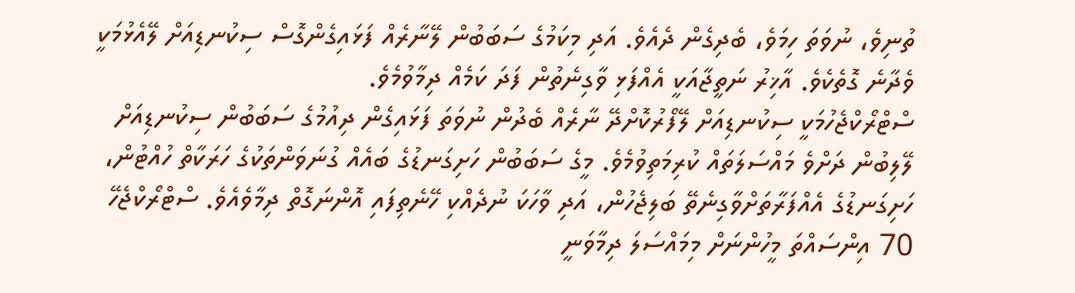ތުނިވެ، ނުވަތަ ހިމަވެ، ބެދިގެން ދެއެވެ. އަދި މިކަމުގެ ސަބަބުން ލޭނާރެއް ފަޅައިގެންގޮސް ސިކުނޑިއަށް ލޭއެޅުމަކީ ވެދާނެ ގޮތެކެވެ. އާޚިރު ނަތީޖާއަކީ އެއްފަޅި ވާގިނެތުން ފަދަ ކަމެއް ދިމާވުމެވެ.
ސްޓްރޯކްޖެހުމަކީ ސިކުނޑިއަށް ލޭފޯރުކޮށްދޭ ނާރެއް ބެދުން ނުވަތަ ފަޅައިގެން ދިއުމުގެ ސަބަބުން ސިކުނޑިއަށް ލޭލިބުން ދަށްވެ މައްސަލަތައް ކުރިމަތިވުމެވެ. މީގެ ސަބަބުން ހަށިގަނޑުގެ ބައެއް ގުނަވަންތަކުގެ ހަރަކާތް ހުއްޓުން، ހަށިގަނޑުގެ އެއްފަރާތަށްވާގިނެތޭ ބަލިޖެހުން، އަދި ވާހަކަ ނުދެއްކި ހޭނެތިފައި އޮންނަގޮތް ދިމާވެއެވެ. ސްޓްރޯކްޖެހޭ 70 އިންސައްތަ މީހުންނަށް މިމައްސަލަ ދިމާވަނީ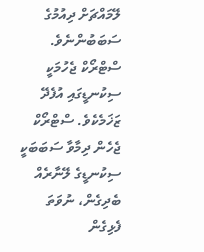ލޭމައްޗަށް ދިއުމުގެ ސަބަބުންނެވެ.
ސްޓްރޯކް ޖެހުމަކީ ސިކުނޑީގައި އުފެދޭ ޒަޚަމެކެވެ. ސްޓްރޯކް ޖެހެން ދިމާވާ ސަބަބަކީ ސިކުނޑީގެ ލޭނާރެއް ބެދިގެން، ނުވަތަ ފެޅިގެން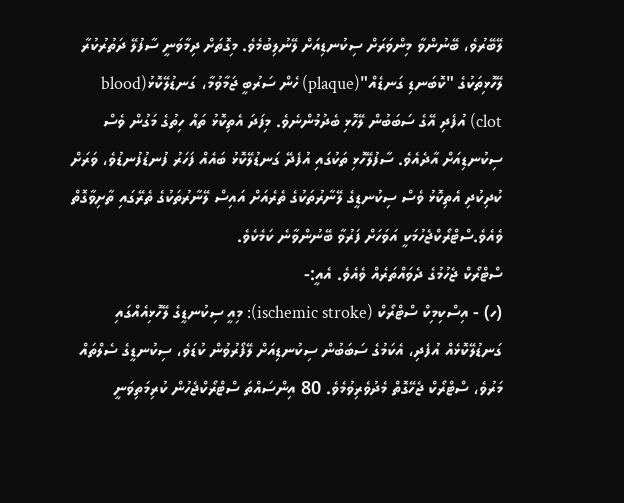ލޭބޭރުވެ، ބޭނުންވާ މިންވަރަށް ސިކުނޑިއަށް ލޭނުލިބުމެވެ. މިގޮތަށް ދިމާވަނީ ސާފުލޭ ދަތުރުކުރާ ލޭހޮޅިތަކުގެ "ކޮބަނޑި ގަނޑެއް"(plaque) ހެން ސަރުބީ ޖަމާވުމާ، ގަނޑުލޭކޮޅު(blood clot) އުފެދި އޭގެ ސަބަބުން ލޭހޮޅި ބެދުމުންނެވެ. މިފަދަ އެތިކޮޅު ތައް ހިތުގެ މަގުން ވެސް ސިކުނޑިއަށް އާދެއެވެ. ސާފުލޭހޮޅި ތަކުގައި އުފެދޭ ގަނޑުލޭކޮޅު ބައެއް ފަހަރު ފުނޑުފުނޑުވެ، ވަރަށް ކުދިކުދި އެތިކޮޅު ވެސް ސިކުނޑީގެ ލޭނާރުތަކުގެ ތެރެއަށް އައިސް ލޭނާރުތަކުގެ ތެރޭގައި ތާށިވާގޮތް ވެއެވެ.ސްޓްރޯކްޖެހުމަކީ އަވަހަށް ފަރުވާ ބޭނުންވާނެ ކަމެކެވެ.
ސްޓްރޯކް ޖެހުމުގެ ދެވައްތަރެއް ވެއެވެ. އެއީ:-
(ހ) - އިސްކިމިކް ސްޓްރޯކް (ischemic stroke): މިއީ ސިކުނޑީގެ ލޭހޮޅިއެއްގައި ގަނޑުލޭކޮޅެއް އުފެދި، އެކަމުގެ ސަބަބުން ސިކުނޑިއަށް ލޭފޯރުވުން ކުޑަވެ، ސިކުނޑީގެ ސެލްތައް މަރުވެ، ސްޓްރޯކް ޖެހޭގޮތް މެދުވެރިވުމެވެ. 80 އިންސައްތަ ސްޓްރޯކްޖެހުން ކުރިމަތިވަނީ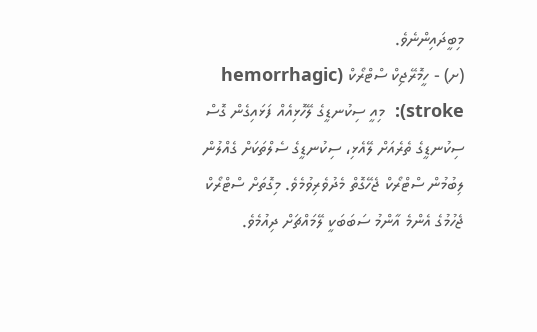މިބީދައިންނެވެ.
(ށ) - ހީމޮރޭޖިކް ސްޓްރޯކް (hemorrhagic stroke):  މިއީ ސިކުނޑީގެ ލޭހޮޅިއެއް ފަޅައިގެން ގޮސް ސިކުނޑީގެ ތެރެއަށް ލޭއެޅި، ސިކުނޑީގެ ސެލްތަކަށް ގެއްލުން ލިބުމުން ސްޓްރޯކް ޖެހޭގޮތް މެދުވެރިވުމެވެ. މިގޮތަށް ސްޓްރޯކް ޖެހުމުގެ އެންމެ އާންމު ސަބަބަކީ ލޭމައްޗަށް ދިއުމެވެ.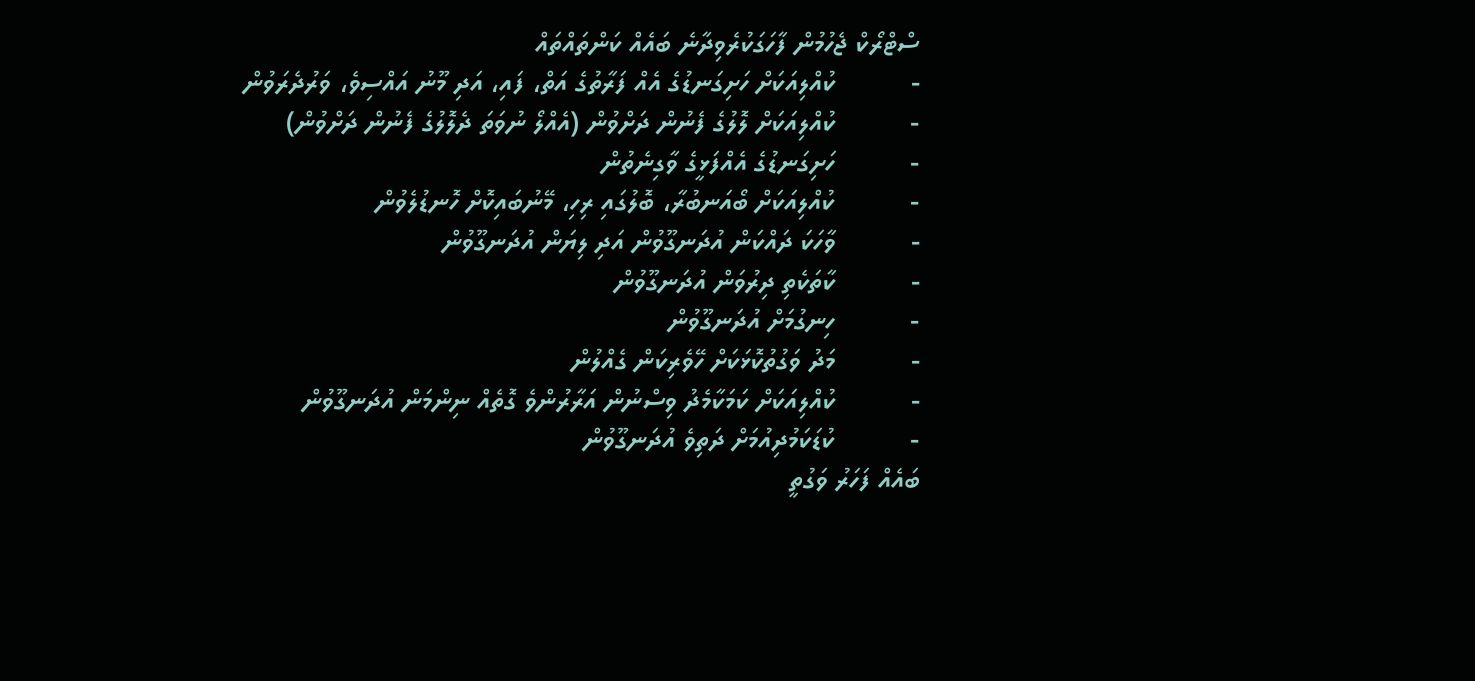ސްޓްރޯކް ޖެހުމުން ފާހަގަކުރެވިދާނެ ބައެއް ކަންތައްތައް
-          ކުއްލިއަކަށް ހަށިގަނޑުގެ އެއް ފަރާތުގެ އަތް، ފައި، އަދި މޫނު އައްސިވެ، ވަރުދެރަވުން
-          ކުއްލިއަކަށް ލޮލުގެ ފެނުން ދަށްވުން (އެއްލޯ ނުވަތަ ދެލޮލުގެ ފެނުން ދަށްވުން)
-          ހަށިގަނޑުގެ އެއްފަޅީގެ ވާގިނެތުން
-          ކުއްލިއަކަށް ބޯއަނބުރާ، ބޮލުގައި ރިހި، މޭނުބައިކޮށް ހޮނޑުލެވުން
-          ވާހަކަ ދައްކަން އުދަނގޫވުން އަދި ލިޔަން އުދަނގޫވުން
-          ކާތަކެތި ދިރުވަން އުދަނގޫވުން
-          ހިނގުމަށް އުދަނގޫވުން
-          މަދު ވަގުތުކޮޅަކަށް ހޭވެރިކަން ގެއްލުން
-          ކުއްލިއަކަށް ކަމަކާމެދު ވިސްނުން އަރާރުންވެ ގޮތެއް ނިންމަން އުދަނގޫވުން
-          ކުޑަކަމުދިއުމަށް ދަތިވެ އުދަނގޫވުން
ބައެއް ފަހަރު ވަގުތީ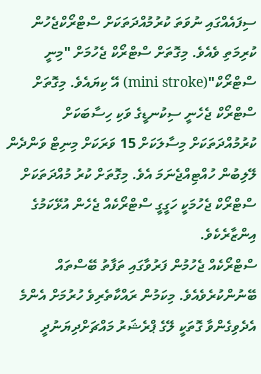ސިފައެއްގައި ނުވަތަ ކުރުމުއްދަތަކަށް ސްޓްރޯކްޖެހުން ކުރިމަތި ވެއެވެ. މިގޮތަށް ސްޓްރޯކް ޖެހުމަށް "މިނީ ސްޓްރޯކް"(mini stroke) އޭ ކިޔައެވެ. މިގޮތަށް ސްޓްރޯކް ޖެހެނީ ސިކުނޑީގެ ވަކި ހިސާބަކަށް ކުރުމުއްދަތަކަށް މިސާލަކަށް 15 ވަރަކަށް މިނިޓް ވަންދެން ލޭލިބުން ހުއްޓިއްޖެނަމަ އެވެ. މިގޮތަށް ކުރު މުއްދަތަކަށް ސްޓްރޯކް ޖެހުމަކީ ހަގީގީ ސްޓްރޯކެއް ޖެހެން އުޅޭކަމުގެ އިންޒާރެކެވެ.
ސްޓްރޯކެއް ޖެހުމުން ފަރުވާގައި ތަފާތު ބޭސްތައް ބޭނުންކުރެވެއެވެ. މިކަމުން ރައްކާތެރިވެ ހުރުމަށް އެންމެ އެދެވިގެންވާ ގޮތަކީ ލޭގެ ޕްރެޝަރު މައްޗަށްދިޔަނުދީ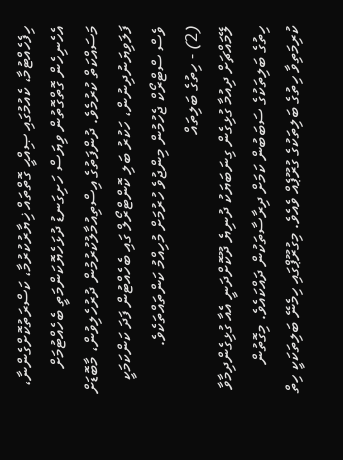ހިފެހެއްޓުމާ، ކެއުމުގައި ޞިއްޙީ ގޮތްތައް ޚިޔާރުކުރުމާ، ކަސްރަތުކޮށްގެންނާ، އެހެނިހެން ގޮތްގޮތުން ވިޔަސް ހަށިގަނޑު ދުޅަހެޔޮކަންމަތީ ބެހެއްޓުމަށް މަސައްކަތް ކުރުމެވެ. ދުންފަތުގެ އިސްތިއުމާލުކުރުމުން ދުރުހެލިވުން، މާބޮޑަށް ފަލަވިޔަނުދިނުން، ހަކުރު ބަލި ކޮންޓްރޯލް ގައި ބެހެއްޓުން ފަދަ ކަންކަމަކީ ވެސް ސްޓްރޯކް ޖެހުމުން މިންޖުވެ ހުރުމަށް މުހިއްމު ކަންތައްތަކެވެ.
(2) - ހިތުގެ ބަލިތައް
ލޭމައްޗަށް ދިއުމާ ގުޅިގެން ގިނަބަޔަކު ދުނިޔެ ދޫކޮށްދަނީ އެއާ ގުޅިގެންދިމާވާ ހިތުގެ ބަލިތަކުގެ ސަބަބުން ކަމަށް ދިރާސާތަކުން ދައްކައެވެ. މިގޮތުން ކުރިމަތިވާ ހިތުގެ ބަލިތަކުގެ ގުރޫޕެއް ވެއެވެ. މިގުރޫޕްގައި ހިމެނޭ ބަލިތަކަކީ ހިތް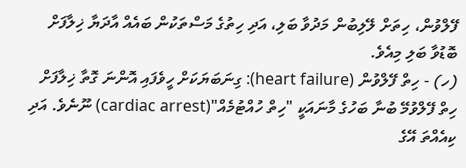ފޭލްވުން، ހިތަށް ލޭލިބުން މަދުވާ ބަލި، އަދި ހިތުގެ މަސްތަކުން ބައެއް އާދަޔާ ޚިލާފަށް ބޮޑުވާ ބަލި މިއެވެ.
(ހ) - ހިތް ފޭލްވުން (heart failure): ގިނަބަޔަކަށް ހީވެފައި އޮންނަ ގޮތާ ޚިލާފަށް ހިތް ފޭލްވުމޭ ބުނާ ބަހުގެ މާނައަކީ "ހިތް ހުއްޓުމެއް"(cardiac arrest) ނޫނެވެ. އަދި ކިއެއްތަ އޭގެ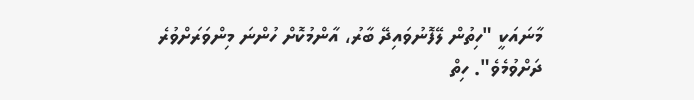މާނައަކީ "ހިތުން ލޭފޮނުވައިދޭ ބާރު، އާންމުކޮށް ހުންނަ މިންވަރަށްވުރެ ދަށްވުމެވެ". ހިތް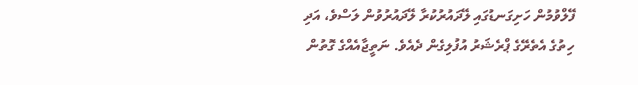ފޭލްވުމުން ހަށިގަނޑުގައި ލޭދައުރުކުރާ ލޭދައުރުވުން ލަސްވެ، އަދި ހިތުގެ އެތެރޭގެ ޕްރެޝަރު އުފުލިގެން ދެއެވެ. ނަތީޖާއެއްގެ ގޮތުން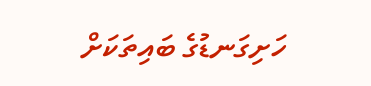ހަށިގަނޑުގެ ބައިތަކަށް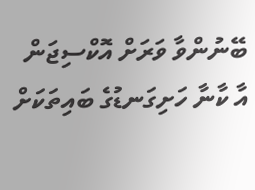ބޭނުންވާ ވަރަށް އޮކްސިޖަން އާ ކާނާ ހަށިގަނޑުގެ ބައިތަކަށް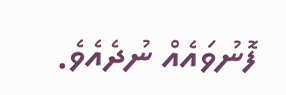ފޮނުވައެއް ނުދެއެވެ.